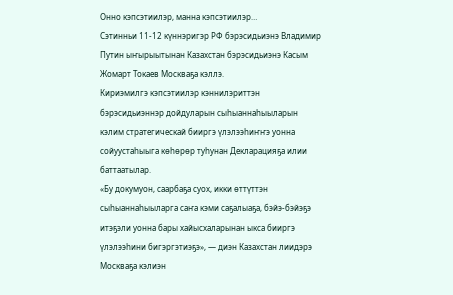Онно кэпсэтиилэр, манна кэпсэтиилэр…
Сэтинньи 11-12 күннэригэр РФ бэрэсидьиэнэ Владимир Путин ыҥырыытынан Казахстан бэрэсидьиэнэ Касым Жомарт Токаев Москваҕа кэллэ.
Кириэмилгэ кэпсэтиилэр кэннилэриттэн бэрэсидьиэннэр дойдуларын сыһыаннаһыыларын кэлим стратегическай бииргэ үлэлээһиҥҥэ уонна сойуустаһыыга көһөрөр туһунан Декларацияҕа илии баттаатылар.
«Бу докумуон, саарбаҕа суох, икки өттүттэн сыһыаннаһыыларга саҥа кэми саҕалыаҕа, бэйэ-бэйэҕэ итэҕэли уонна бары хайысхаларынан ыкса бииргэ үлэлээһини бигэргэтиэҕэ», — диэн Казахстан лиидэрэ Москваҕа кэлиэн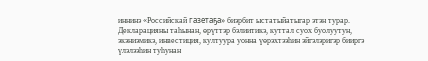иннинэ «Российскай газетаҕа» биэрбит ыстатыйатыгар этэн турар.
Декларацияны таһынан, өрүттэр бэлиитикэ, куттал суох буолуутун, экэниэмикэ, инвестиция, култуура уонна үөрэхтээһин эйгэлэригэр бииргэ үлэлээһин туһунан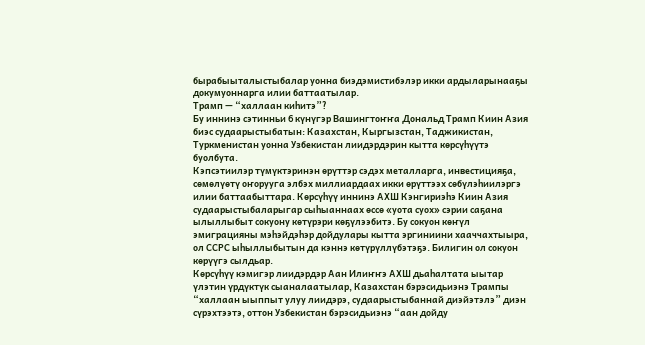бырабыыталыстыбалар уонна биэдэмистибэлэр икки ардыларынааҕы докумуоннарга илии баттаатылар.
Трамп — “халлаан киһитэ”?
Бу иннинэ сэтинньи 6 күнүгэр Вашингтоҥҥа Дональд Трамп Киин Азия биэс судаарыстыбатын: Казахстан, Кыргызстан, Таджикистан, Туркменистан уонна Узбекистан лиидэрдэрин кытта көрсүһүүтэ буолбута.
Кэпсэтиилэр түмүктэринэн өрүттэр сэдэх металларга, инвестицияҕа, сөмөлүөтү оҥорууга элбэх миллиардаах икки өрүттээх сөбүлэһиилэргэ илии баттаабыттара. Көрсүһүү иннинэ АХШ Кэнгириэһэ Киин Азия судаарыстыбаларыгар сыһыаннаах өссө «уота суох» сэрии саҕана ылыллыбыт сокуону көтүрэри көҕүлээбитэ. Бу сокуон көҥүл эмиграцияны мэһэйдэһэр дойдулары кытта эргиниини хааччахтыыра, ол ССРС ыһыллыбытын да кэннэ көтүрүллүбэтэҕэ. Билигин ол сокуон көрүүгэ сылдьар.
Көрсүһүү кэмигэр лиидэрдэр Аан Илиҥҥэ АХШ дьаһалтата ыытар үлэтин үрдүктүк сыаналаатылар, Казахстан бэрэсидьиэнэ Трампы “халлаан ыыппыт улуу лиидэрэ, судаарыстыбаннай диэйэтэлэ” диэн сүрэхтээтэ, оттон Узбекистан бэрэсидьиэнэ “аан дойду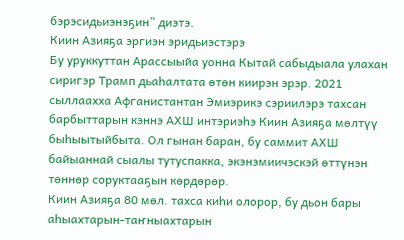бэрэсидьиэнэҕин” диэтэ.
Киин Азияҕа эргиэн эридьиэстэрэ
Бу уруккуттан Арассыыйа уонна Кытай сабыдыала улахан сиригэр Трамп дьаһалтата өтөн киирэн эрэр. 2021 сыллаахха Афганистантан Эмиэрикэ сэриилэрэ тахсан барбыттарын кэннэ АХШ интэриэһэ Киин Азияҕа мөлтүү быһыытыйбыта. Ол гынан баран, бу саммит АХШ байыаннай сыалы тутуспакка, экэнэмиичэскэй өттүнэн төннөр соруктааҕын көрдөрөр.
Киин Азияҕа 80 мөл. тахса киһи олорор, бу дьон бары аһыахтарын-таҥныахтарын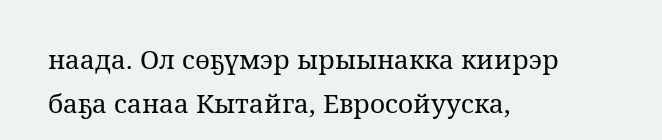наада. Ол сөҕүмэр ырыынакка киирэр баҕа санаа Кытайга, Евросойууска,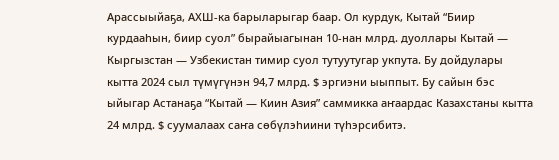Арассыыйаҕа, АХШ-ка барыларыгар баар. Ол курдук, Кытай “Биир курдааһын, биир суол” бырайыагынан 10‑нан млрд. дуоллары Кытай — Кыргызстан — Узбекистан тимир суол тутуутугар укпута. Бу дойдулары кытта 2024 сыл түмүгүнэн 94,7 млрд. $ эргиэни ыыппыт. Бу сайын бэс ыйыгар Астанаҕа “Кытай — Киин Азия” саммикка аҥаардас Казахстаны кытта 24 млрд. $ суумалаах саҥа сөбүлэһиини түһэрсибитэ.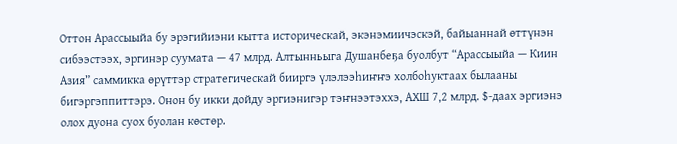Оттон Арассыыйа бу эрэгийиэни кытта историческай, экэнэмиичэскэй, байыаннай өттүнэн сибээстээх, эргинэр суумата — 47 млрд. Алтынньыга Душанбеҕа буолбут “Арассыыйа — Киин Азия” саммикка өрүттэр стратегическай бииргэ үлэлээһиҥҥэ холбоһуктаах былааны бигэргэппиттэрэ. Онон бу икки дойду эргиэнигэр тэҥнээтэххэ, АХШ 7,2 млрд. $-даах эргиэнэ олох дуона суох буолан көстөр.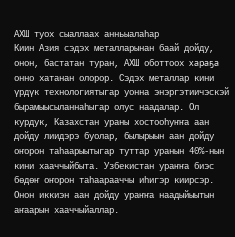АХШ туох сыаллаах анньыалаһар
Киин Азия сэдэх металларынан баай дойду, онон, бастатан туран, АХШ оботтоох хараҕа онно хатанан олорор. Сэдэх металлар кини үрдүк технологиятыгар уонна энэргэтиичэскэй бырамыысыланнаһыгар олус наадалар. Ол курдук, Казахстан ураны хостооһуҥҥа аан дойду лиидэрэ буолар, былырыын аан дойду оҥорон таһаарыытыгар туттар уранын 40%-нын кини хааччыйбыта. Узбекистан ураҥҥа биэс бөдөҥ оҥорон таһаарааччы иһигэр киирсэр. Онон иккиэн аан дойду ураҥҥа наадыйыытын аҥаарын хааччыйаллар.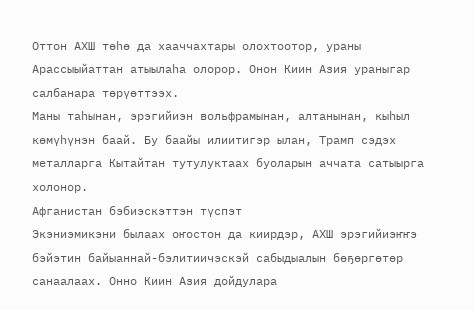Оттон АХШ төһө да хааччахтары олохтоотор, ураны Арассыыйаттан атыылаһа олорор. Онон Киин Азия ураныгар салбанара төрүөттээх.
Маны таһынан, эрэгийиэн вольфрамынан, алтанынан, кыһыл көмүһүнэн баай. Бу баайы илиитигэр ылан, Трамп сэдэх металларга Кытайтан тутулуктаах буоларын аччата сатыырга холонор.
Афганистан бэбиэскэттэн түспэт
Экэниэмикэни былаах оҥостон да киирдэр, АХШ эрэгийиэҥҥэ бэйэтин байыаннай-бэлитиичэскэй сабыдыалын бөҕөргөтөр санаалаах. Онно Киин Азия дойдулара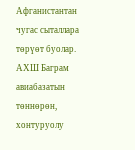Афганистантан чугас сыталлара төрүөт буолар. АХШ Баграм авиабазатын төннөрөн, хонтуруолу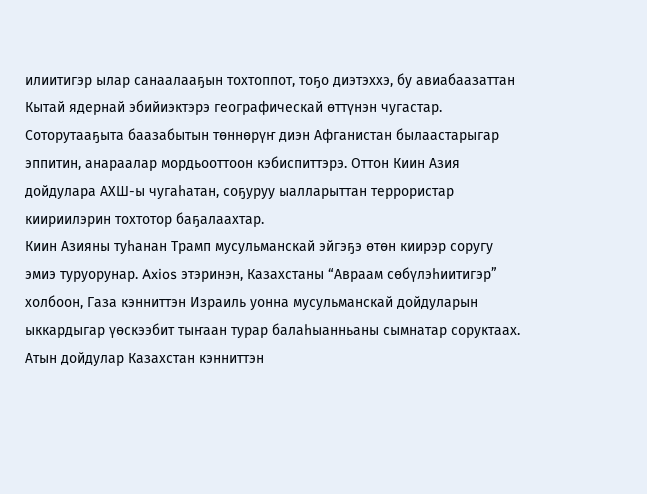илиитигэр ылар санаалааҕын тохтоппот, тоҕо диэтэххэ, бу авиабаазаттан Кытай ядернай эбийиэктэрэ географическай өттүнэн чугастар. Соторутааҕыта баазабытын төннөрүҥ диэн Афганистан былаастарыгар эппитин, анараалар мордьооттоон кэбиспиттэрэ. Оттон Киин Азия дойдулара АХШ-ы чугаһатан, соҕуруу ыалларыттан террористар киириилэрин тохтотор баҕалаахтар.
Киин Азияны туһанан Трамп мусульманскай эйгэҕэ өтөн киирэр соругу эмиэ туруорунар. Axios этэринэн, Казахстаны “Авраам сөбүлэһиитигэр” холбоон, Газа кэнниттэн Израиль уонна мусульманскай дойдуларын ыккардыгар үөскээбит тыҥаан турар балаһыанньаны сымнатар соруктаах. Атын дойдулар Казахстан кэнниттэн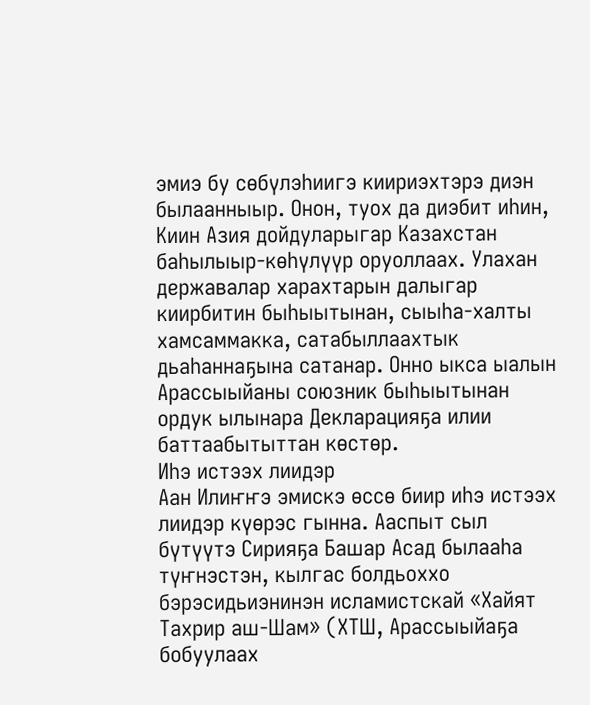эмиэ бу сөбүлэһиигэ киириэхтэрэ диэн былаанныыр. Онон, туох да диэбит иһин, Киин Азия дойдуларыгар Казахстан баһылыыр-көһүлүүр оруоллаах. Улахан державалар харахтарын далыгар киирбитин быһыытынан, сыыһа-халты хамсаммакка, сатабыллаахтык дьаһаннаҕына сатанар. Онно ыкса ыалын Арассыыйаны союзник быһыытынан ордук ылынара Декларацияҕа илии баттаабытыттан көстөр.
Иһэ истээх лиидэр
Аан Илиҥҥэ эмискэ өссө биир иһэ истээх лиидэр күөрэс гынна. Ааспыт сыл бүтүүтэ Сирияҕа Башар Асад былааһа түҥнэстэн, кылгас болдьоххо бэрэсидьиэнинэн исламистскай «Хайят Тахрир аш-Шам» (ХТШ, Арассыыйаҕа бобуулаах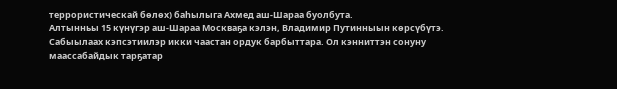террористическай бөлөх) баһылыга Ахмед аш-Шараа буолбута.
Алтынньы 15 күнүгэр аш-Шараа Москваҕа кэлэн, Владимир Путинныын көрсүбүтэ. Сабыылаах кэпсэтиилэр икки чаастан ордук барбыттара. Ол кэнниттэн сонуну маассабайдык тарҕатар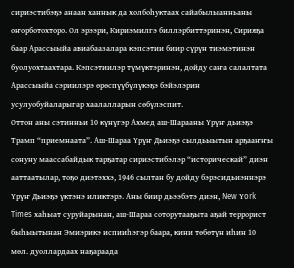сириэстибэҕэ анаан ханнык да холбоһуктаах сайабылыанньаны оҥорботохторо. Ол эрээри, Кириэмилгэ биллэрбиттэринэн, Сирияҕа баар Арассыыйа авиабаазалара кэпсэтии биир сүрүн тиэмэтинэн буолуохтаахтара. Кэпсэтиилэр түмүктэринэн, дойду саҥа салалтата Арассыыйа сэриилэрэ өрөспүүбүлүкэҕэ бэйэлэрин усулуобуйаларыгар хаалалларын сөбүлэспит.
Оттон аны сэтинньи 10 күнүгэр Ахмед аш-Шарааны Үрүҥ дьиэҕэ Трамп “приемнаата”. Аш-Шараа Үрүҥ Дьиэҕэ сылдьыытын арҕааҥҥы сонуну маассабайдык тарҕатар сириэстибэлэр “историческай” диэн ааттаатылар, тоҕо диэтэххэ, 1946 сылтан бу дойду бэрэсидьиэннэрэ Үрүҥ Дьиэҕэ үктэнэ иликтэрэ. Аны биир дьээбэтэ диэн, New Үork Times хаһыат суруйарынан, аш-Шараа соторутааҕыта аҕай террорист быһыытынан Эмиэрикэ испииһэгэр баара, кини төбөтүн иһин 10 мөл. дуоллардаах наҕараада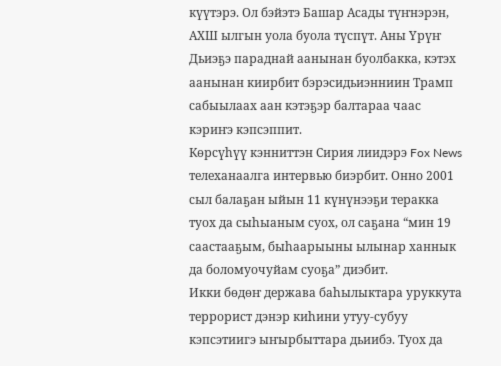күүтэрэ. Ол бэйэтэ Башар Асады түҥнэрэн, АХШ ылгын уола буола түспүт. Аны Үрүҥ Дьиэҕэ параднай аанынан буолбакка, кэтэх аанынан киирбит бэрэсидьиэнниин Трамп сабыылаах аан кэтэҕэр балтараа чаас кэриҥэ кэпсэппит.
Көрсүһүү кэнниттэн Сирия лиидэрэ Fox News телеханаалга интервью биэрбит. Онно 2001 сыл балаҕан ыйын 11 күнүнээҕи теракка туох да сыһыаным суох, ол саҕана “мин 19 саастааҕым, быһаарыыны ылынар ханнык да боломуочуйам суоҕа” диэбит.
Икки бөдөҥ держава баһылыктара уруккута террорист дэнэр киһини утуу-субуу кэпсэтиигэ ыҥырбыттара дьиибэ. Туох да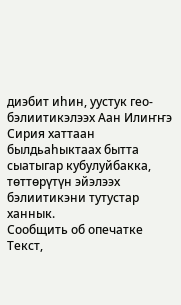диэбит иһин, уустук гео-бэлиитикэлээх Аан Илиҥҥэ Сирия хаттаан былдьаһыктаах бытта сыатыгар кубулуйбакка, төттөрүтүн эйэлээх бэлиитикэни тутустар ханнык.
Сообщить об опечатке
Текст,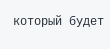который будет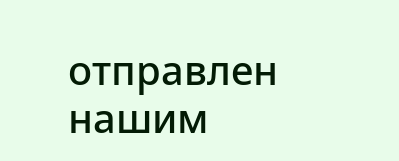отправлен нашим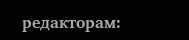редакторам: